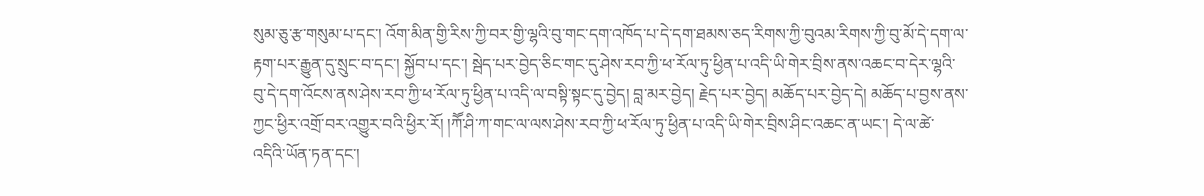སུམ་ཅུ་རྩ་གསུམ་པ་དང་། འོག་མིན་གྱི་རིས་ཀྱི་བར་གྱི་ལྷའི་བུ་གང་དག་འཁོད་པ་དེ་དག་ཐམས་ཅད་རིགས་ཀྱི་བུའམ་རིགས་ཀྱི་བུ་མོ་དེ་དག་ལ་རྟག་པར་རྒྱུན་དུ་སྲུང་བ་དང་། སྐྱོབ་པ་དང་། སྦེད་པར་བྱེད་ཅིང་གང་དུ་ཤེས་རབ་ཀྱི་ཕ་རོལ་ཏུ་ཕྱིན་པ་འདི་ཡི་གེར་བྲིས་ནས་འཆང་བ་དེར་ལྷའི་བུ་དེ་དག་འོངས་ནས་ཤེས་རབ་ཀྱི་ཕ་རོལ་ཏུ་ཕྱིན་པ་འདི་ལ་བསྟི་སྟང་དུ་བྱེད། བླ་མར་བྱེད། རྗེད་པར་བྱེད། མཆོད་པར་བྱེད་དེ། མཆོད་པ་བྱས་ནས་ཀྱང་ཕྱིར་འགྲོ་བར་འགྱུར་བའི་ཕྱིར་རོ། །ཀཽ་ཤི་ཀ་གང་ལ་ལས་ཤེས་རབ་ཀྱི་ཕ་རོལ་ཏུ་ཕྱིན་པ་འདི་ཡི་གེར་བྲིས་ཤིང་འཆང་ན་ཡང་། དེ་ལ་ཚེ་འདིའི་ཡོན་ཏན་དང་།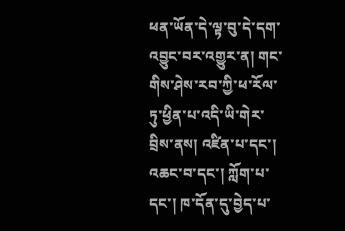ཕན་ཡོན་དེ་ལྟ་བུ་དེ་དག་འབྱུང་བར་འགྱུར་ན། གང་གིས་ཤེས་རབ་ཀྱི་ཕ་རོལ་ཏུ་ཕྱིན་པ་འདི་ཡི་གེར་བྲིས་ནས། འཛིན་པ་དང་། འཆང་བ་དང་། ཀློག་པ་དང་། ཁ་དོན་དུ་བྱེད་པ་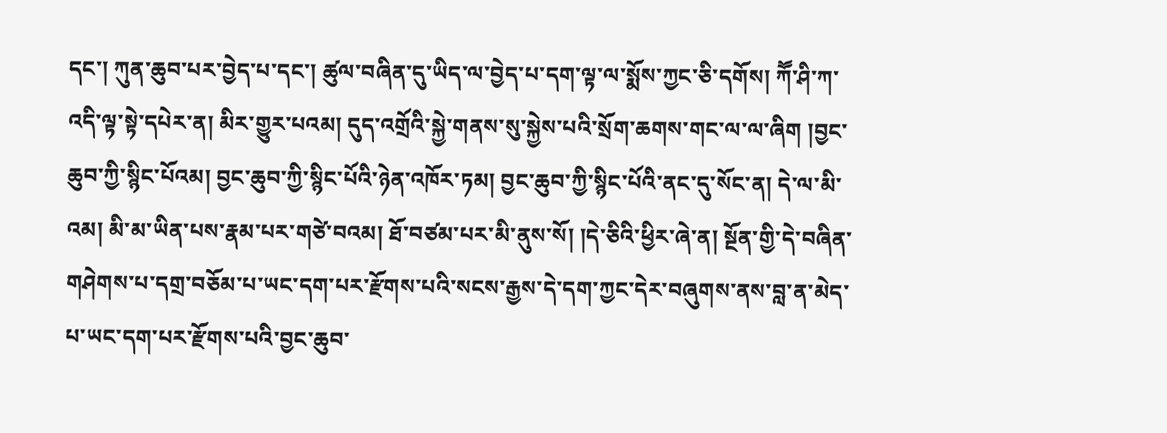དང་། ཀུན་ཆུབ་པར་བྱེད་པ་དང་། ཚུལ་བཞིན་དུ་ཡིད་ལ་བྱེད་པ་དག་ལྟ་ལ་སྨོས་ཀྱང་ཅི་དགོས། ཀཽ་ཤི་ཀ་འདི་ལྟ་སྟེ་དཔེར་ན། མིར་གྱུར་པའམ། དུད་འགྲོའི་སྐྱེ་གནས་སུ་སྐྱེས་པའི་སྲོག་ཆགས་གང་ལ་ལ་ཞིག །བྱང་ཆུབ་ཀྱི་སྙིང་པོའམ། བྱང་ཆུབ་ཀྱི་སྙིང་པོའི་ཉེན་འཁོར་ཏམ། བྱང་ཆུབ་ཀྱི་སྙིང་པོའི་ནང་དུ་སོང་ན། དེ་ལ་མི་འམ། མི་མ་ཡིན་པས་རྣམ་པར་གཙེ་བའམ། ཐོ་བཙམ་པར་མི་ནུས་སོ། །དེ་ཅིའི་ཕྱིར་ཞེ་ན། སྔོན་གྱི་དེ་བཞིན་གཤེགས་པ་དགྲ་བཅོམ་པ་ཡང་དག་པར་རྫོགས་པའི་སངས་རྒྱས་དེ་དག་ཀྱང་དེར་བཞུགས་ནས་བླ་ན་མེད་པ་ཡང་དག་པར་རྫོགས་པའི་བྱང་ཆུབ་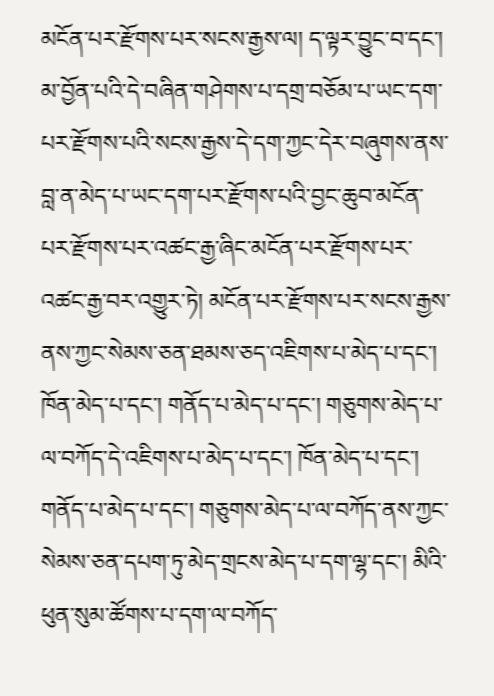མངོན་པར་རྫོགས་པར་སངས་རྒྱས་ལ། ད་ལྟར་བྱུང་བ་དང་། མ་བྱོན་པའི་དེ་བཞིན་གཤེགས་པ་དགྲ་བཅོམ་པ་ཡང་དག་པར་རྫོགས་པའི་སངས་རྒྱས་དེ་དག་ཀྱང་དེར་བཞུགས་ནས་བླ་ན་མེད་པ་ཡང་དག་པར་རྫོགས་པའི་བྱང་ཆུབ་མངོན་པར་རྫོགས་པར་འཚང་རྒྱ་ཞིང་མངོན་པར་རྫོགས་པར་འཚང་རྒྱ་བར་འགྱུར་ཏེ། མངོན་པར་རྫོགས་པར་སངས་རྒྱས་ནས་ཀྱང་སེམས་ཅན་ཐམས་ཅད་འཇིགས་པ་མེད་པ་དང་། ཁོན་མེད་པ་དང་། གནོད་པ་མེད་པ་དང་། གཅུགས་མེད་པ་ལ་བཀོད་དེ་འཇིགས་པ་མེད་པ་དང་། ཁོན་མེད་པ་དང་། གནོད་པ་མེད་པ་དང་། གཅུགས་མེད་པ་ལ་བཀོད་ནས་ཀྱང་སེམས་ཅན་དཔག་ཏུ་མེད་གྲངས་མེད་པ་དག་ལྷ་དང་། མིའི་ཕུན་སུམ་ཚོགས་པ་དག་ལ་བཀོད་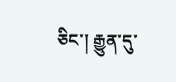ཅིང་། རྒྱུན་དུ་